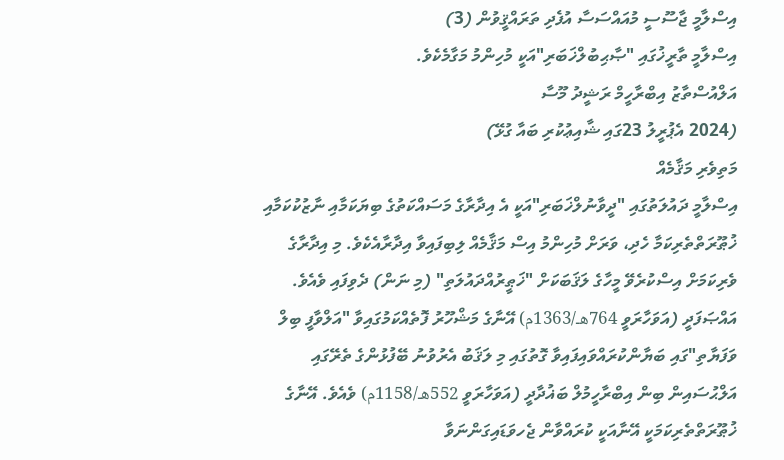އިސްލާމީ ޖާސޫސީ މުއައްސަސާ އުފެދި ތަރައްޤީވުން (3)
އިސްލާމީ ތާރީޚުގައި "ޞާޙިބުލްޚަބަރި"އަކީ މުހިންމު މަގާމެކެވެ.
އަލްއުސްތާޒު އިބްރާހީމް ރަޝީދު މޫސާ
(2024 އެޕުރީލު 23ގައި ޝާއިޢުކުރި ބައާ ގުޅޭ)
މަތިވެރި މަޤާމެއް
އިސްލާމީ ދައުލަތުގައި "ދީވާނުލްޚަބަރި"އަކީ އެ އިދާރާގެ މަސައްކަތުގެ ބިޔަކަމާއި ނާޒުކުކަމާއި ޚުޠޫރަތްތެރިކަމާ ހެދި، ވަރަށް މުހިންމު އިސް މަޤާމެއް ލިބިފައިވާ އިދާރާއެކެވެ. މި އިދާރާގެ ވެރިކަމަށް އިސްކުރެވޭ މީހާގެ ލަޤަބަކަށް "ޚަޠީރުއްދައުލަތި" (މި ނަން) ދެވިފައި ވެއެވެ. އައްޞަފަދީ (އަވަހާރަވީ 764هـ/1363م) އޭނާގެ މަޝްހޫރު ފޮތެއްކަމުގައިވާ "އަލްވާފީ ބިލް ވަފަޔާތި"ގައި ބަޔާންކުރައްވައިފައިވާ ގޮތުގައި މި ލަޤަބު އެރުވުނު ބޭފުޅުންގެ ތެރޭގައި އަލްޙުސައިން ބިން އިބްރާހީމުލް ބަޣުދާދީ (އަވަހާރަވީ 552هـ/1158م) ވެއެވެ. އޭނާގެ ޚުޠޫރަތްތެރިކަމަކީ އޭނާއަކީ ކުރައްވާން ޖެހވަޑައިގަންނަވާ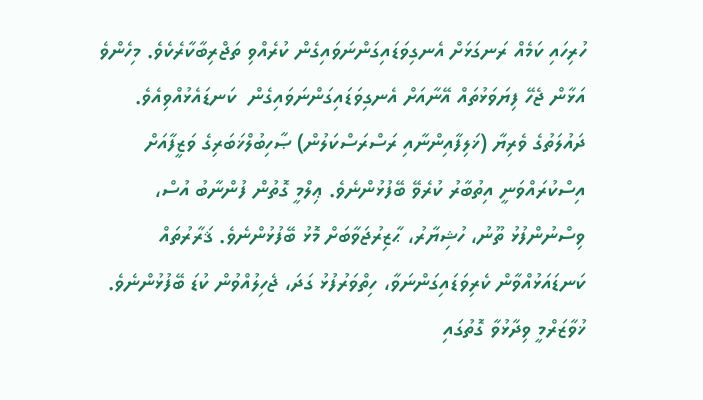ހުރިހައި ކަމެއް ރަނގަޅަށް އެނގިވަޑައިގަންނަވައިގެން ކުރެއްވި ތަޖްރިބާކާރެކެވެ. މިހެންވެ އަޅާން ޖެހޭ ފިޔަވަޅުތައް އޭނާއަށް އެނގިވަޑައިގަންނަވައިގެން  ކަނޑައެޅުއްވިއެވެ.
ދައުލަތުގެ ވެރިޔާ (ޚަލިފާއިންނާއި ރަސްރަސްކަލުން) ޞާހިބުލްޚަބަރިގެ ވަޒީފާއަށް އިސްކުރައްވަނީ އިތުބާރު ކުރެވޭ ބޭފުޅުންނެވެ. ޢިލްމީ ގޮތުން ފުންނާބު އުސް، ވިސްނުންފުޅު ތޫނު، ހުޝިޔާރު، ޙާޒިރުޖަވާބަށް މޮޅު ބޭފުޅުންނެވެ. ޤަރާރުތައް ކަނޑައަޅުއްވާން ކެރިވަޑައިގަންނަވާ، ހިތްވަރުފުޅު ގަދަ، ޖެހިލުއްވުން ކުޑަ ބޭފުޅުންނެވެ. ޚުވާޒަރްމީ ވިދާޅުވާ ގޮތުގައި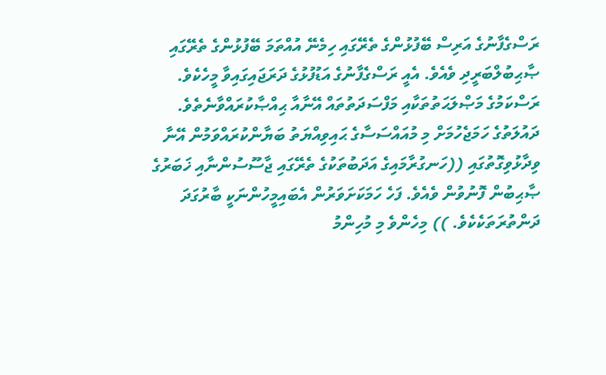ރަސްގެފާނުގެ އަރިސް ބޭފުޅުންގެ ތެރޭގައި ހިމެނޭ އުއްތަމަ ބޭފުޅުންގެ ތެރޭގައި ޞާޙިބުލްބަރީދި ވެއެވެ. އެއީ ރަސްގެފާނުގެ އަޑުފުޅުގެ ދަރަޖައިގައިވާ މީހެކެވެ. ރަސްކަމުގެ މަޞްލަޙަތުތަކާއި މަފްސަދަތުތައް އޭނާއާ ޙިއްޞާކުރައްވާނެތެވެ. ދައުލަތުގެ ހަމަޖެހުމަށް މި މުއައްސަސާގެ ޙައިވިއްޔަތު ބަޔާންކުރައްވަމުން އޭނާ ވިދާޅުވިގޮތުގައި ((ހަނގުރާމައިގެ އަދަބުތަކުގެ ތެރޭގައި ޖާސޫސުންނާއި ޚަބަރުގެ ޞާޙިބުން ފޮނުވުން ވެއެވެ. ފަހެ ހަމަކަށަވަރުން އެބައިމީހުންނަކީ ބާރުގަދަ  ދަންތުރަތަކެކެވެ. )) މިހެންވެ މި މުހިންމު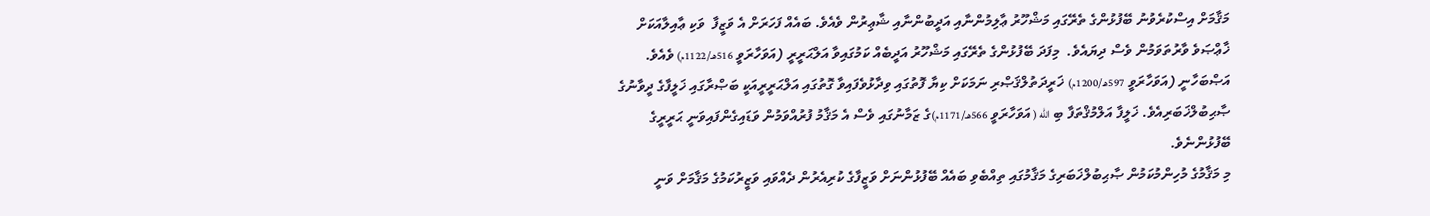މަޤާމަށް އިސްކުރެވުނު ބޭފުޅުންގެ ތެރޭގައި މަޝްހޫރު ޢާލިމުންނާއި އަދީބުންނާއި ޝާޢިރުން ވެއެވެ. ބައެއް ފަހަރަށް އެ ވަޒީފާ  ވަކި ޢާއިލާއަކަށް ޚާޢްޞަވެ ވާރުތަވަމުން ވެސް ދިޔައެވެ.  މިފަދަ ބޭފުޅުންގެ ތެރޭގައި މަޝްހޫރު އަދީބެއް ކަމުގައިވާ އަލްޙަރީރީ (އަވަހާރަވީ 516هـ/1122م) ވެއެވެ. އަޞްބަހާނީ (އަވަހާރަވީ 597هـ/1200م)  ޚަރީދަތުލްޤަޞްރި ނަމަކަށް ކިޔާ ފޮތުގައި ވިދާޅުވެފައިވާ ގޮތުގައި އަލްޙަރީރީއަކީ ބަޞްރާގައި ޚަލީފާގެ ދީވާނުގެ ޞާޙިބުލްޚަބަރިއެވެ. ޚަލީފާ އަލްމުޤްތަފާ ބި الله ( އަވަހާރަވީ 566هـ/1171م)ގެ ޒަމާނުގައި ވެސް އެ މަޤާމު ފުރުއްވަމުން ވަޑައިގެންފައިވަނީ ޙަރީރީގެ ބޭފުޅުންނެވެ.
މި މަޤާމުގެ މުހިންމުކަމުން ޞާޙިބުލްޚަބަރިގެ މަޤާމުގައި ތިއްބެވި ބައެއް ބޭފުޅުންނަށް ވަޒީފާގެ ކުރިއެރުން ދެއްވައި ވަޒީރުކަމުގެ މަޤާމަށް ވަނީ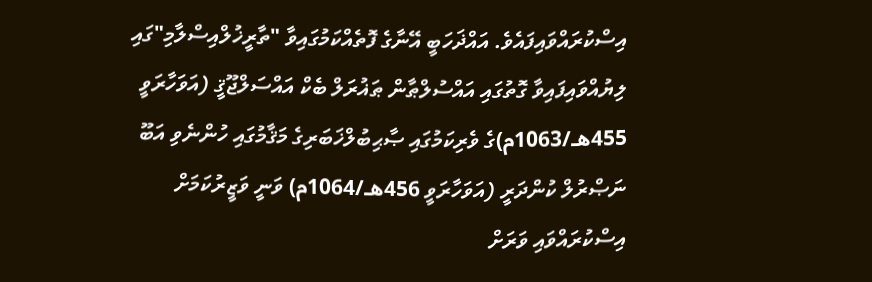އިސްކުރައްވައިފައެވެ. އައްޛަހަބީ އޭނާގެ ފޮތެއްކަމުގައިވާ "ތާރީޚުލްއިސްލާމި"ގައި ލިޔުއްވައިފައިވާ ގޮތުގައި އައްސުލްޠާން ޠަޣުރަލް ބެކް އައްސަލްޖޫޤީ (އަވަހާރަވީ 455هـ/1063م)ގެ ވެރިކަމުގައި ޞާޙިބުލްޚަބަރިގެ މަޤާމުގައި ހުންނެވި އަބޫ ނަޞްރުލް ކުންދަރީ (އަވަހާރަވީ 456هـ/1064م) ވަނީ ވަޒީރުކަމަށް އިސްކުރައްވައި ވަރަށް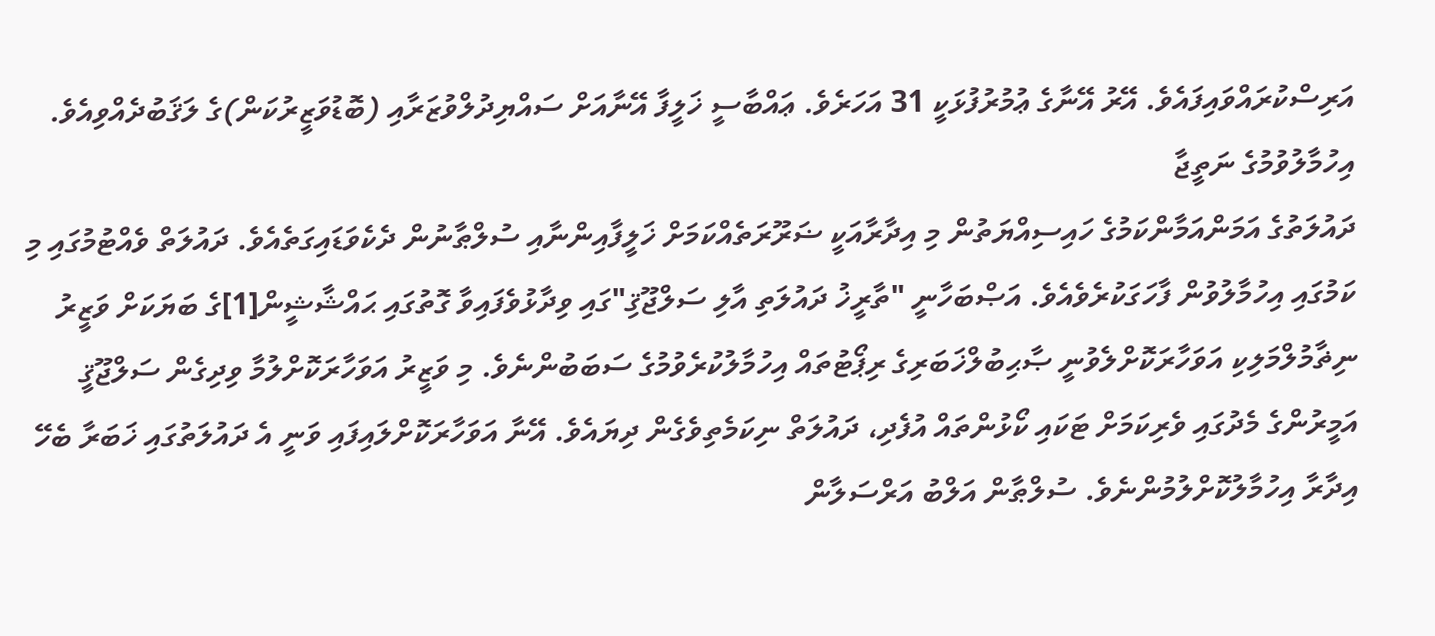އަރިސްކުރައްވައިފައެވެ. އޭރު އޭނާގެ ޢުމުރުފުޅަކީ 31 އަހަރެވެ. ޢައްބާސީ ޚަލީފާ އޭނާއަށް ސައްޔިދުލްވުޒަރާއި (ބޮޑުވަޒީރުކަން)ގެ ލަޤަބުދެއްވިއެވެ.
އިހުމާލުވުމުގެ ނަތީޖާ
ދައުލަތުގެ އަމަންއަމާންކަމުގެ ހައިސިއްޔަތުން މި އިދާރާއަކީ ޟަރޫރަތެއްކަމަށް ޚަލީފާއިންނާއި ސުލްޠާނުން ދެކެވަޑައިގަތެއެވެ. ދައުލަތް ވެއްޓުމުގައި މި ކަމުގައި އިހުމާލުވުން ފާހަގަކުރެވެއެވެ. އަޞްބަހާނީ "ތާރީޚު ދައުލަތި އާލި ސަލްޖޫޤި"ގައި ވިދާޅުވެފައިވާ ގޮތުގައި ޙައްޝާޝީން[1]ގެ ބަޔަކަށް ވަޒީރު ނިޡާމުލްމަލިކި އަވަހާރަކޮށްލެވުނީ ޞާޙިބުލްޚަބަރިގެ ރިޕޯޓުތައް އިހުމާލުކުރެވުމުގެ ސަބަބުންނެވެ. މި ވަޒީރު އަވަހާރަކޮށްލުމާ ވިދިގެން ސަލްޖޫޤީ އަމީރުންގެ މެދުގައި ވެރިކަމަށް ޓަކައި ކޯޅުންތައް އުފެދި، ދައުލަތް ނިކަމެތިވެގެން ދިޔައެވެ. އޭނާ އަވަހާރަކޮށްލައިފައި ވަނީ އެ ދައުލަތުގައި ޚަބަރާ ބެހޭ އިދާރާ އިހުމާލުކޮށްލުމުންނެވެ. ސުލްޠާން އަލްބު އަރްސަލާން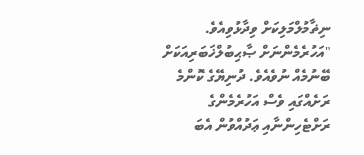ނިޡާމުލްމަލިކަށް ވިދާޅުވިއެވެ. "އަހުރެމެންނަށް ޞާޙިބުލްޚަބަރިއަކަށް ބޭނުމެއް ނުވެއެވެ. ދުނިޔޭގެ ކޮންމެ ރަށެއްގައި ވެސް އަހުރެމެންގެ ރަށްޓެހިންނާއި ޢަދުއްވުން އެބަ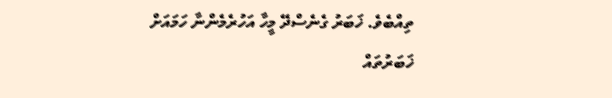ތިއްބެވެ. ޚަބަރު ގެނެސްދޭ މީހާ އަހުރެމެންނާ ހަމައަށް ޚަބަރުތައް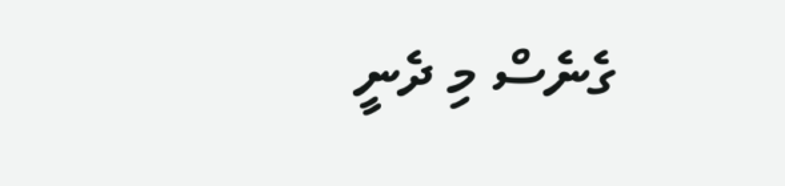ގެނެސް މި ދެނީ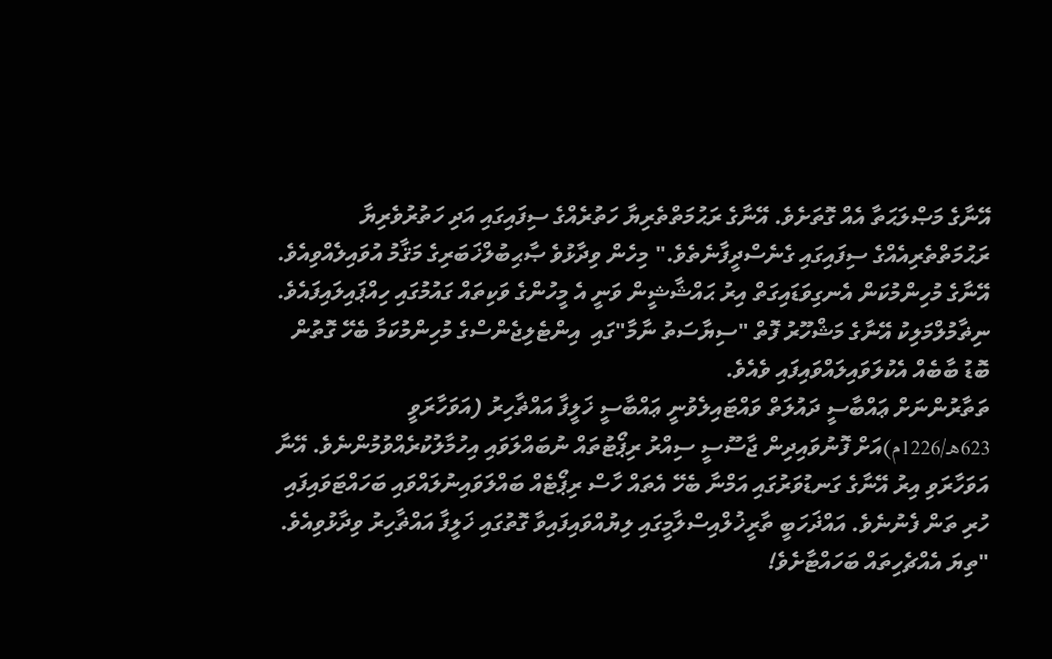އޭނާގެ މަޞްލަޙަތާ އެއް ގޮތަށެވެ. އޭނާގެ ރަޙުމަތްތެރިޔާ ހަތުރެއްގެ ސިފައިގައި އަދި ހަތުރުވެރިޔާ ރަޙުމަތްތެރިއެއްގެ ސިފައިގައި ގެނެސްދީފާނެތެވެ." މިހެން ވިދާޅުވެ ޞާޙިބުލްޚަބަރިގެ މަޤާމު އުވައިލެއްވިއެވެ. އޭނާގެ މުހިންމުކަން އެނގިވަޑައިގަތް އިރު ޙައްޝާޝީން ވަނީ އެ މީހުންގެ ވަކިތައް ގައުމުގައި ހިއްޕައިލައިފައެވެ. ނިޡާމުލްމަލިކު އޭނާގެ މަޝްހޫރު ފޮތް "ސިޔާސަތު ނާމާ"ގައި  އިންޓެލިޖެންސްގެ މުހިންމުކަމާ ބެހޭ ގޮތުން ބޮޑު ބާބެއް އެކުލަވައިލައްވައިފައި ވެއެވެ.
ތަތާރުންނަށް ޢައްބާސީ ދައުލަތް ވައްޓައިލެވުނީ ޢައްބާސީ ޚަލީފާ އައްޡާހިރު (އަވަހާރަވީ 623هـ/1226م)އަށް ފޮނުވައިދިން ޖާސޫސީ ސިއްރު ރިޕޯޓުތައް ނުބައްލަވައި އިހުމާލުކުރެއްވުމުންނެވެ. އޭނާ އަވަހާރަވި އިރު އޭނާގެ ގަނޑުވަރުގައި އަމްނާ ބެހޭ އެތައް ހާސް ރިޕޯޓެއް ބައްލަވައިނުލައްވައި ބަހައްޓަވައިފައި ހުރި ތަން ފެނުނެވެ. އައްޛަހަބީ ތާރީޚުލްއިސްލާމީގައި ލިޔުއްވައިފައިވާ ގޮތުގައި ޚަލީފާ އައްޡާހިރު ވިދާޅުވިއެވެ. "ތިޔަ އެއްޗެހިތައް ބަހައްޓާށެވެ!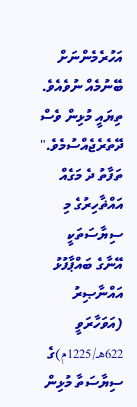އަހުރެމެންނަށް ބޭނުމެއް ނުވެއެވެ. ތިޔައީ މުޅިން ވެސް ދޭތެރެޖެއްސުމެވެ."
ތަފާތު ދެ މަގެއް
އައްޡާހިރުގެ މި ސިޔާސަތަކީ އޭނާގެ ބައްޕާފުޅު އައްނާޞިރު (އަވަހާރަވީ 622هـ/1225م)ގެ ސިޔާސަތާ މުޅިން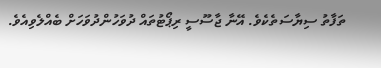ތަފާތު ސިޔާސަތެކެވެ. އޭނާ ޖާސޫސީ ރިޕޯޓުތައް ދުވަހުންދުވަހަށް ބެއްލެވިއެވެ.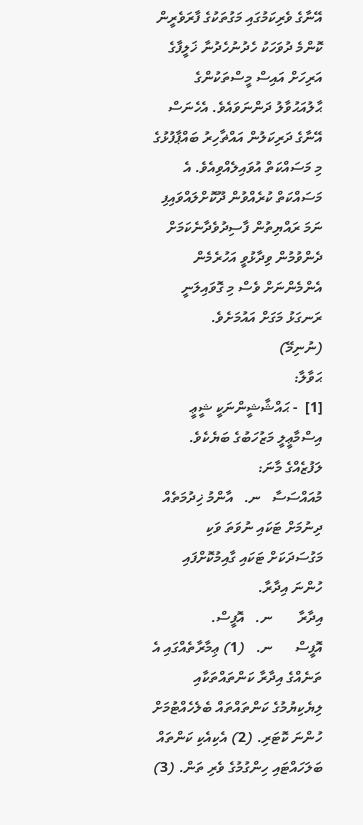އޭނާގެ ވެރިކަމުގައި މަގުތަކުގެ ފާރަވެރީން ކޮންމެ ދުވަހަކު ހެދުނުހެދުނާ ޚަލީފާގެ އަރިހަށް އައިސް މީސްތަކުންގެ ޙާލުއަޙުވާލު ދަންނަވައެވެ. އެހެނަސް އޭނާގެ ދަރިކަލުން އައްޡާހިރު ބައްޕާފުޅުގެ މި މަސައްކަތް އުވައިލެއްވިއެވެ. އެ މަސައްކަތް ކުރެއްވުން ދޫކޮށްލައްވައިފި ނަމަ ރައްޔިތުން ފާސިދުވެދާނެކަމަށް ދެންވުމުން ވިދާޅުވީ އަހުރެމެން އެންމެންނަށް ވެސް މި ގޮވައިލަނީ ރަނގަޅު މަގަށް އައުމަށެވެ.
(ނުނިމޭ)
ޙަވާލާ:
[1]  - ޙައްޝާޝީންނަކީ ޝީޢީ އިސްމާޢީލީ މަޒުހަބުގެ ބަޔެކެވެ.
ލަފުޒެއްގެ މާނަ:
މުއައްސަސާ   ނ.   އާންމު ޚިދުމަތެއް ދިނުމަށް ޓަކައި ނުވަތަ ވަކި މަގުސަދަކަށް ޓަކައި ގާއިމުކޮށްފައި ހުންނަ އިދާރާ.
އިދާރާ       ނ.   އޮފީސް.
އޮފީސް      ނ.   (1) ޢިމާރާތެއްގައި އެ ތަނެއްގެ އިދާރާ ކަންތައްތަކާއި ލިޔެކިޔުމުގެ ކަންތައްތައް ބެލެހެއްޓުމަށް ހުންނަ ކޮޓަރި. (2) އެކިއެކި ކަންތައް ބަލަހައްޓައި ހިންގުމުގެ ވެރި ތަން. (3)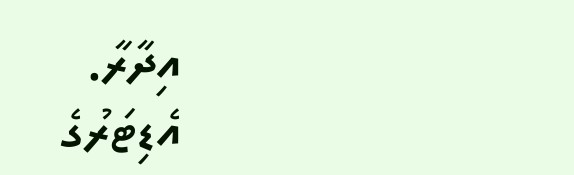އިދާރާ.
އެޑިޓަރުގެ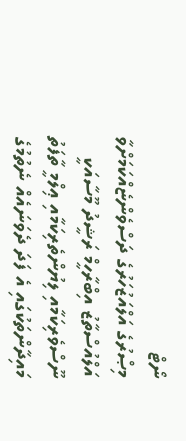ނޯޓް
މިޞްރުގެ އަލްއަޒުހަރުގެ ދަސްވެންޏެއްކަމަށްވާ އަލްއުސްތާޒު އިބްރާހީމް ރަޝީދު މޫސާއަކީ ނޫސްވެރިކަމާއި ލިޔުންތެރިކަމާއި ޢިލްމީ ތާފަތު މައިދާންތަކުގައި އެ ފަދަ ދެވަނައެއް ނެތުމުގެ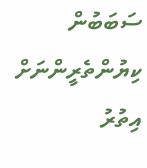ސަބަބުން ކިޔުންތެރީންނަށް އިތުރު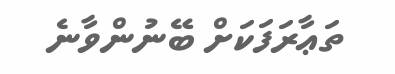ތަޢާރަފަކަށް ބޭނުންވާނެ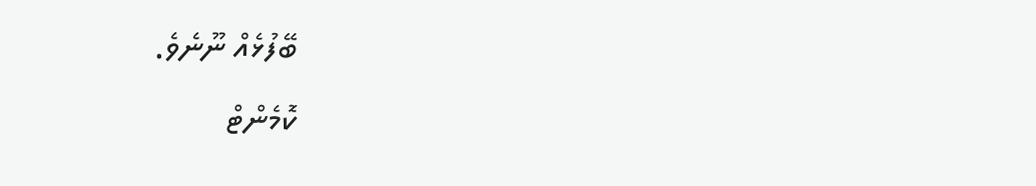ބޭފުޅެއް ނޫނެވެ.
ކޮމެންޓް